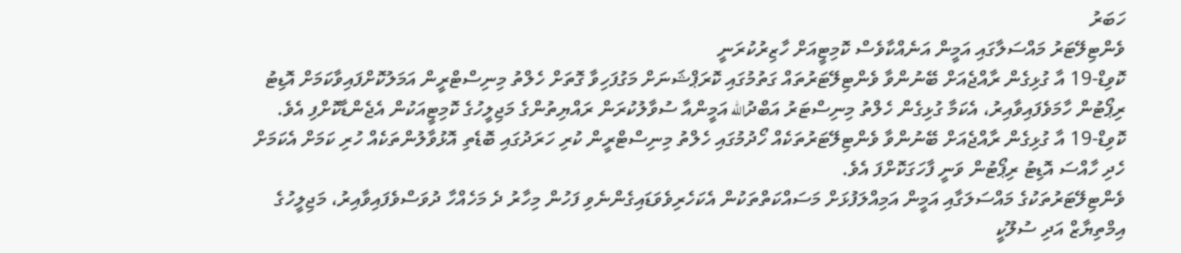ހަބަރު
ވެންޓިލޭޓަރު މައްސަލާގައި އަމީން އަނެއްކާވެސް ކޮމިޓީއަށް ހާޒިރުކުރަނީ
ކޮވިޑް-19 އާ ގުޅިގެން ރާއްޖެއަށް ބޭނުންވާ ވެންޓިލޭޓަރުތައް ގަތުމުގައި ކޮރަޕްޝަނަށް މަގުފަހިވާ ގޮތަށް ހެލްތު މިނިސްޓްރީން އަމަލުކޮށްފައިވާކަމަށް އޮޑިޓު ރިޕޯޓުން ހާމަވެފައިވާއިރު، އެކަމާ ގުޅިގެން ހެލްތު މިނިސްޓަރު އަބްދުالله އަމީންއާ ސުވާލުކުރަން ރައްޔިތުންގެ މަޖިލީހުގެ ކޮމިޓީއަކުން އެޖެންޑާކޮށްފި އެވެ.
ކޮވިޑް-19 އާ ގުޅިގެން ރާއްޖެއަށް ބޭނުންވާ ވެންޓިލޭޓަރުތަކެއް ހޯދުމުގައި ހެލްތު މިނިސްޓްރީން ކުރި ހަރަދުގައި ބޮޑެތި އޮޅުވާލުންތަކެއް ހުރި ކަމަށް އެކަމަށް ހެދި ހާއްސަ އޮޑިޓު ރިޕޯޓުން ވަނީ ފާހަގަކޮށްފަ އެވެ.
ވެންޓިލޭޓަރުތަކުގެ މައްސަލަގާއި އަމީން އަމިއްލަފުޅަށް މަސައްކަތްތަކުން އެކަހެރިވެވަޑައިގެންނެވި ފަހުން މިހާރު ދެ މަހެއްހާ ދުވަސްވެފައިވާއިރު، މަޖިލީހުގެ އިމްތިޔާޒް އަދި ސުލޫކީ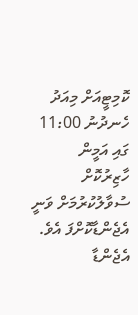ކޮމިޓީއަށް މިއަދު ހެނދުނު 11:00 ގައި އަމީން ހާޒިރުކޮށް ސުވާލުކުރުމަށް ވަނީ އެޖެންޑާކޮށްފަ އެވެ.
އެޖެންޑާ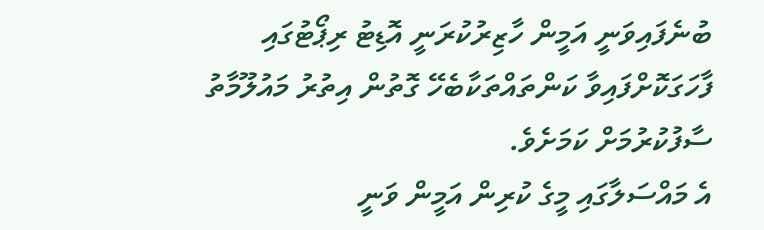ބުނެފައިވަނީ އަމީން ހާޒިރުކުރަނީ އޮޑިޓު ރިޕޯޓުގައި ފާހަގަކޮށްފައިވާ ކަންތައްތަކާބެހޭ ގޮތުން އިތުރު މައުލޫމާތު ސާފުކުރުމަށް ކަމަށެވެ.
އެ މައްސަލާގައި މީގެ ކުރިން އަމީން ވަނީ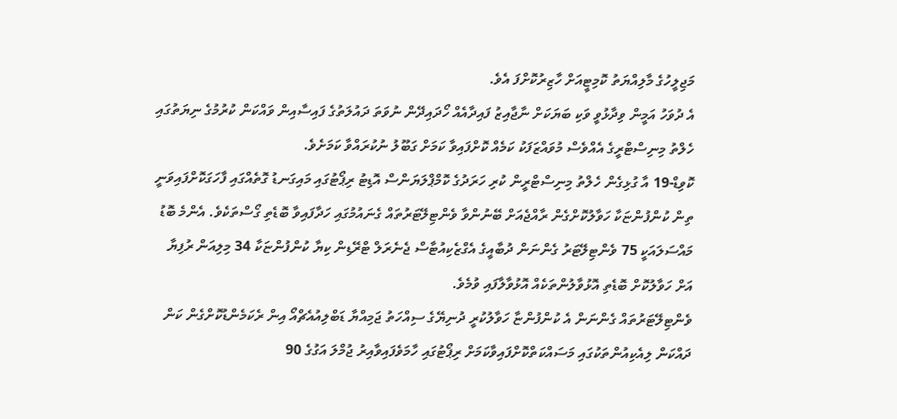މަޖިލީހުގެ މާލިއްޔަތު ކޮމިޓީއަށް ހާޒިރުކޮށްފަ އެވެ.
އެ ދުވަހު އަމީން ވިދާޅުވީ ވަކި ބަޔަކަށް ނާޖާއިޒު ފައިދާއެއް ހޯދައިދޭން ނުވަތަ ދައުލަތުގެ ފައިސާއިން ވައްކަން ކުރުމުގެ ނިޔަތުގައި ހެލްތު މިނިސްޓްރީގެ އެއްވެސް މުވައްޒަފަކު ކަމެއް ކޮށްފައިވާ ކަމަށް ގަބޫލު ނުކުރައްވާ ކަމަށެވެ.
ކޮވިޑް-19 އާ ގުޅިގެން ހެލްތު މިނިސްޓްރީން ކުރި ހަރަދުގެ ކޮމްޕްލަޔަންސް އޮޑިޓު ރިޕޯޓުގައި މައިގަނޑު ގޮތެއްގައި ފާހަގަކޮށްފައިވަނީ ތިން ކުންފުންޏަކާ ހަވާލުކޮށްގެން ރާއްޖެއަށް ބޭނުންވާ ވެންޓިލޭޓަރުތައް ގެނައުމުގައި ހަދާފައިވާ ބޮޑެތި ގޯސްތަކެވެ. އެންމެ ބޮޑު މައްސަލައަކީ 75 ވެންޓިލޭޓަރު ގެންނަން ދުބާއީގެ އެގްޒެކިއުޓާސް ޖެނެރަލް ޓްރޭޑިން ކިޔާ ކުންފުންޏަކާ 34 މިލިއަން ރުފިޔާ އަށް ހަވާލުކޮށް ބޮޑެތި އޮޅުވާލުންތަކެއް އޮޅުވާލާފައި ވުމެވެ.
ވެންޓިލޭޓަރުތައް ގެންނަން އެ ކުންފުންޏާ ހަވާލުކުރީ ދުނިޔޭގެ ސިއްހަތު ޖަމިއްޔާ ޑަބްލިއުއެޗްއޯ އިން ރެކަމެންޑުކޮށްގެން ކަން ދައްކަން ލިއެކިއުންތަކުގައި މަސައްކަތްކޮށްފައިވާކަމަށް ރިޕޯޓުގައި ހާމަވެފައިވާއިރު ޖުމްލަ އަގުގެ 90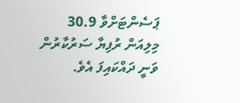ޕަސެންޓަށްވާ 30.9 މިލިއަން ރުފިޔާ ސަރުކާރުން ވަނީ ދައްކައިފަ އެވެ.